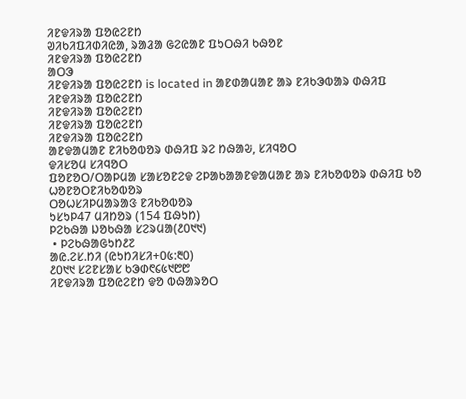ᱤᱱᱫᱤᱨᱟ ᱯᱚᱭᱮᱱᱴ
ᱣᱤᱠᱤᱯᱤᱰᱤᱭᱟ, ᱨᱟᱲᱟ ᱜᱮᱭᱟᱱ ᱯᱩᱛᱷᱤ ᱠᱷᱚᱱ
ᱤᱱᱫᱤᱨᱟ ᱯᱚᱭᱮᱱᱴ
ᱟᱛᱳ
ᱤᱱᱫᱤᱨᱟ ᱯᱚᱭᱮᱱᱴ is located in ᱟᱱᱰᱟᱢᱟᱱ ᱟᱨ ᱱᱤᱠᱳᱵᱟᱨ ᱰᱷᱤᱯ
ᱤᱱᱫᱤᱨᱟ ᱯᱚᱭᱮᱱᱴ
ᱤᱱᱫᱤᱨᱟ ᱯᱚᱭᱮᱱᱴ
ᱤᱱᱫᱤᱨᱟ ᱯᱚᱭᱮᱱᱴ
ᱤᱱᱫᱤᱨᱟ ᱯᱚᱭᱮᱱᱴ
ᱟᱱᱫᱟᱢᱟᱱ ᱱᱤᱠᱚᱵᱚᱨ ᱰᱷᱤᱯ ᱨᱮ ᱴᱷᱟᱶ, ᱥᱤᱧᱚᱛ
ᱫᱤᱥᱚᱢ ᱥᱤᱧᱚᱛ
ᱯᱚᱱᱚᱛ/ᱛᱟᱞᱢᱟ ᱥᱟᱥᱚᱱᱮᱫ ᱮᱞᱟᱠᱟᱟᱱᱫᱟᱢᱟᱱ ᱟᱨ ᱱᱤᱠᱚᱵᱚᱨ ᱰᱷᱤᱯ ᱠᱚ
ᱦᱚᱱᱚᱛᱱᱤᱠᱚᱵᱚᱨ
ᱛᱚᱦᱥᱤᱞᱢᱟᱨᱟᱝ ᱱᱤᱠᱚᱵᱚᱨ
ᱩᱥᱩᱞ47 ᱢᱤᱴᱚᱨ (154 ᱯᱷᱩᱴ)
ᱞᱮᱠᱷᱟ ᱡᱚᱠᱷᱟ ᱥᱮᱨᱢᱟ(᱒᱐᱑᱑)
 • ᱞᱮᱠᱷᱟᱜᱩᱴ᱒᱗
ᱟᱭ.ᱮᱥ.ᱴᱤ (ᱭᱩᱴᱤᱥᱤ+᱐᱕:᱓᱐)
᱒᱐᱑᱑ ᱥᱮᱱᱥᱟᱥ ᱠᱳᱰ᱖᱔᱕᱑᱘᱘
ᱤᱱᱫᱤᱨᱟ ᱯᱚᱭᱮᱱᱴ ᱫᱚ ᱵᱷᱟᱨᱚᱛ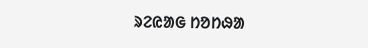ᱨᱮᱭᱟᱜ ᱴᱚᱴᱷᱟ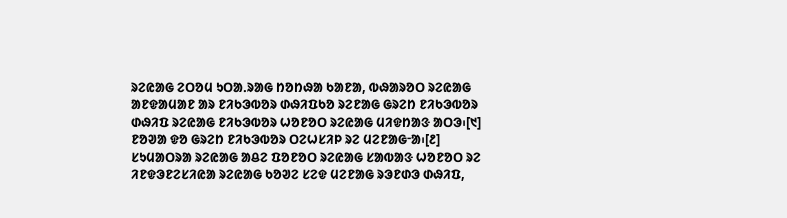ᱨᱮᱭᱟᱜ ᱮᱛᱚᱢ ᱩᱛᱟᱹᱨᱟᱜ ᱴᱚᱴᱷᱟ ᱠᱟᱱᱟ, ᱵᱷᱟᱨᱚᱛ ᱨᱮᱭᱟᱜ ᱟᱱᱫᱟᱢᱟᱱ ᱟᱨ ᱱᱤᱠᱳᱵᱚᱨ ᱰᱷᱤᱯᱠᱚ ᱨᱮᱱᱟᱜ ᱜᱨᱮᱴ ᱱᱤᱠᱳᱵᱚᱨ ᱰᱷᱤᱯ ᱨᱮᱭᱟᱜ ᱱᱤᱠᱳᱵᱚᱨ ᱦᱚᱱᱚᱛ ᱨᱮᱭᱟᱜ ᱢᱤᱫᱴᱟᱝ ᱟᱛᱳ᱾[᱑] ᱱᱚᱣᱟ ᱫᱚ ᱜᱨᱮᱴ ᱱᱤᱠᱳᱵᱚᱨ ᱛᱮᱦᱥᱤᱞ ᱨᱮ ᱢᱮᱱᱟᱜᱼᱟ᱾[᱒]
ᱥᱩᱢᱟᱛᱨᱟ ᱨᱮᱭᱟᱜ ᱟᱪᱮ ᱯᱚᱱᱚᱛ ᱨᱮᱭᱟᱜ ᱥᱟᱵᱟᱝ ᱦᱚᱱᱚᱛ ᱨᱮ ᱤᱱᱫᱳᱱᱮᱥᱤᱭᱟ ᱨᱮᱭᱟᱜ ᱠᱚᱣᱮ ᱥᱮᱫ ᱢᱮᱱᱟᱜ ᱨᱳᱱᱰᱳ ᱰᱷᱤᱯ,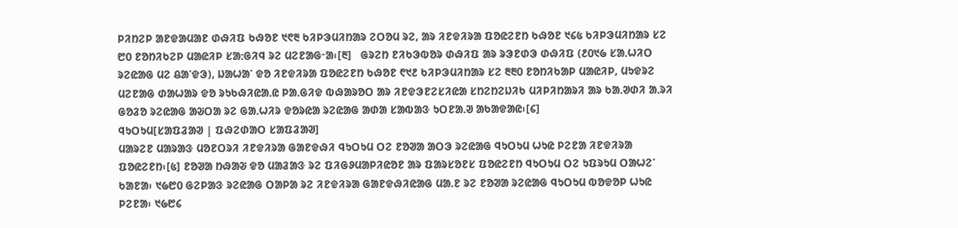ᱞᱤᱴᱮᱞ ᱟᱱᱫᱟᱢᱟᱱ ᱰᱷᱤᱯ ᱠᱷᱚᱱ ᱑᱖᱓ ᱠᱤᱞᱳᱢᱤᱴᱟᱨ ᱮᱛᱚᱢ ᱨᱮ, ᱟᱨ ᱤᱱᱫᱤᱨᱟ ᱯᱚᱭᱮᱱᱴ ᱠᱷᱚᱱ ᱑᱔᱕ ᱠᱤᱞᱳᱢᱤᱴᱟᱨ ᱥᱮ ᱘᱐ ᱱᱚᱴᱤᱠᱮᱞ ᱢᱟᱭᱤᱞ ᱥᱟᱺᱜᱤᱧ ᱨᱮ ᱢᱮᱱᱟᱜᱼᱟ᱾[᱓]   ᱜᱨᱮᱴ ᱱᱤᱠᱳᱵᱚᱨ ᱰᱷᱤᱯ ᱟᱨ ᱨᱳᱱᱰᱳ ᱰᱷᱤᱯ (᱒᱐᱑᱙ ᱥᱟᱹᱦᱤᱛ ᱨᱮᱭᱟᱜ ᱢᱮ ᱪᱟᱸᱫᱳ), ᱡᱟᱦᱟᱸ ᱫᱚ ᱤᱱᱫᱤᱨᱟ ᱯᱚᱭᱮᱱᱴ ᱠᱷᱚᱱ ᱖᱑᱒ ᱠᱤᱞᱳᱢᱤᱴᱟᱨ ᱥᱮ ᱓᱓᱐ ᱱᱚᱴᱤᱠᱟᱞ ᱢᱟᱭᱤᱞ, ᱢᱩᱫᱨᱮ ᱢᱮᱱᱟᱜ ᱰᱟᱦᱟᱨ ᱫᱚ ᱨᱩᱠᱷᱤᱭᱟᱹᱭ ᱞᱟᱹᱜᱤᱫ ᱵᱷᱟᱨᱚᱛ ᱟᱨ ᱤᱱᱫᱳᱱᱮᱥᱤᱭᱟ ᱥᱴᱮᱴᱮᱡᱤᱠ ᱢᱤᱞᱤᱴᱟᱨᱤ ᱟᱨ ᱠᱟᱹᱣᱰᱤ ᱟᱹᱨᱤ ᱜᱚᱲᱚ ᱨᱮᱭᱟᱜ ᱟᱶᱛᱟ ᱨᱮ ᱜᱟᱹᱦᱤᱨ ᱫᱚᱨᱭᱟ ᱨᱮᱭᱟᱜ ᱟᱰᱟ ᱥᱟᱵᱟᱝ ᱩᱛᱱᱟᱹᱣ ᱟᱠᱟᱫᱟᱭ᱾[᱔]
ᱧᱩᱛᱩᱢ[ᱥᱟᱯᱲᱟᱣ | ᱯᱷᱮᱰᱟᱛ ᱥᱟᱯᱲᱟᱣ]
ᱢᱟᱨᱮᱱ ᱢᱟᱨᱟᱝ ᱢᱚᱱᱛᱨᱤ ᱤᱱᱫᱤᱨᱟ ᱜᱟᱱᱫᱷᱤ ᱧᱩᱛᱩᱢ ᱛᱮ ᱱᱚᱣᱟ ᱟᱛᱳ ᱨᱮᱭᱟᱜ ᱧᱩᱛᱩᱢ ᱦᱩᱭ ᱞᱮᱱᱟ ᱤᱱᱫᱤᱨᱟ ᱯᱚᱭᱮᱱᱴ᱾[᱕] ᱱᱚᱣᱟ ᱴᱷᱟᱶ ᱫᱚ ᱢᱟᱲᱟᱝ ᱨᱮ ᱯᱤᱜᱽᱢᱟᱞᱤᱭᱚᱱ ᱟᱨ ᱯᱟᱨᱥᱚᱱᱥ ᱯᱚᱭᱮᱱᱴ ᱧᱩᱛᱩᱢ ᱛᱮ ᱩᱯᱨᱩᱢ ᱛᱟᱦᱮᱸ ᱠᱟᱱᱟ᱾ ᱑᱙᱘᱐ ᱜᱮᱞᱟᱝ ᱨᱮᱭᱟᱜ ᱛᱟᱞᱟ ᱨᱮ ᱤᱱᱫᱤᱨᱟ ᱜᱟᱱᱫᱷᱤᱭᱟᱜ ᱢᱟᱹᱱ ᱨᱮ ᱱᱚᱣᱟ ᱨᱮᱭᱟᱜ ᱧᱩᱛᱩᱢ ᱵᱚᱫᱚᱞ ᱦᱩᱭ ᱞᱮᱱᱟ᱾ ᱑᱙᱘᱔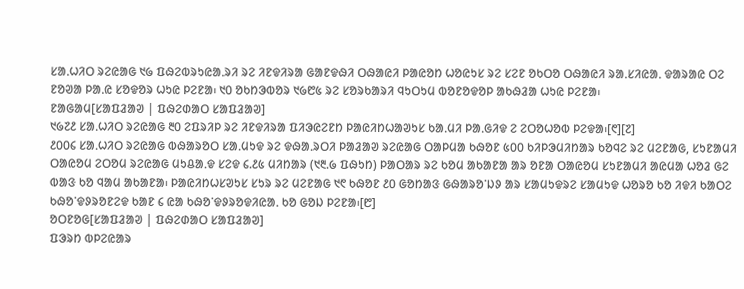ᱥᱟᱹᱦᱤᱛ ᱨᱮᱭᱟᱜ ᱑᱙ ᱯᱷᱮᱵᱨᱩᱭᱟᱹᱨᱤ ᱨᱮ ᱤᱱᱫᱤᱨᱟ ᱜᱟᱱᱫᱷᱤ ᱛᱷᱟᱭᱤ ᱞᱟᱭᱚᱴ ᱦᱚᱭᱩᱥ ᱨᱮ ᱥᱮᱱ ᱚᱠᱛᱚ ᱛᱷᱟᱭᱤ ᱨᱟᱹᱥᱤᱭᱟᱹ ᱫᱟᱨᱟᱭ ᱛᱮ ᱱᱚᱣᱟ ᱞᱟᱹᱭ ᱥᱚᱫᱚᱨ ᱦᱩᱭ ᱞᱮᱱᱟ᱾ ᱑᱐ ᱚᱠᱴᱳᱵᱚᱨ ᱑᱙᱘᱕ ᱨᱮ ᱥᱚᱨᱠᱟᱨᱤ ᱧᱩᱛᱩᱢ ᱵᱚᱱᱚᱫᱚᱞ ᱟᱠᱷᱲᱟ ᱦᱩᱭ ᱞᱮᱱᱟ᱾
ᱱᱟᱜᱟᱢ[ᱥᱟᱯᱲᱟᱣ | ᱯᱷᱮᱰᱟᱛ ᱥᱟᱯᱲᱟᱣ]
᱑᱙᱗᱒ ᱥᱟᱹᱦᱤᱛ ᱨᱮᱭᱟᱜ ᱓᱐ ᱮᱯᱨᱤᱞ ᱨᱮ ᱤᱱᱫᱤᱨᱟ ᱯᱤᱳᱭᱮᱱᱴ ᱞᱟᱭᱤᱴᱦᱟᱣᱩᱥ ᱠᱟᱹᱢᱤ ᱞᱟᱹᱜᱤᱫ ᱮ ᱮᱛᱚᱦᱚᱵ ᱞᱮᱫᱟ᱾[᱖][᱗]
᱒᱐᱐᱔ ᱥᱟᱹᱦᱤᱛ ᱨᱮᱭᱟᱜ ᱵᱷᱟᱨᱚᱛ ᱥᱟᱹᱢᱩᱫ ᱨᱮ ᱫᱷᱟᱹᱨᱛᱤ ᱞᱟᱲᱟᱣ ᱨᱮᱭᱟᱜ ᱛᱟᱞᱢᱟ ᱠᱷᱚᱱ ᱕᱐᱐ ᱠᱤᱞᱳᱢᱤᱴᱟᱨ ᱠᱚᱧᱮ ᱨᱮ ᱢᱮᱱᱟᱜ, ᱥᱩᱱᱟᱢᱤ ᱛᱟᱭᱚᱢ ᱮᱛᱚᱢ ᱨᱮᱭᱟᱜ ᱢᱩᱪᱟᱹᱫ ᱥᱮᱫ ᱔.᱒᱕ ᱢᱤᱴᱟᱨ (᱑᱓.᱙ ᱯᱷᱩᱴ) ᱞᱟᱛᱟᱨ ᱨᱮ ᱠᱚᱢ ᱟᱠᱟᱱᱟ ᱟᱨ ᱚᱱᱟ ᱛᱟᱭᱚᱢ ᱥᱩᱱᱟᱢᱤ ᱟᱭᱢᱟ ᱦᱚᱲ ᱜᱮ ᱵᱟᱝ ᱠᱚ ᱧᱟᱢ ᱟᱠᱟᱱᱟ᱾ ᱞᱟᱭᱤᱴᱦᱥᱣᱩᱥ ᱥᱩᱨ ᱨᱮ ᱢᱮᱱᱟᱜ ᱑᱖ ᱠᱷᱚᱱ ᱒᱐ ᱜᱚᱴᱟᱝ ᱜᱷᱟᱨᱚᱸᱡᱽ ᱟᱨ ᱥᱟᱢᱩᱫᱨᱮ ᱥᱟᱢᱩᱫ ᱦᱚᱨᱚ ᱠᱚ ᱤᱫᱤ ᱠᱟᱛᱮ ᱠᱷᱚᱸᱫᱽᱨᱚᱱᱮᱫ ᱠᱟᱱ ᱔ ᱭᱟ ᱠᱷᱚᱸᱫᱽᱨᱚᱫᱤᱭᱟᱹ ᱠᱚ ᱜᱚᱡ ᱞᱮᱱᱟ᱾[᱘]
ᱚᱛᱱᱚᱜ[ᱥᱟᱯᱲᱟᱣ | ᱯᱷᱮᱰᱟᱛ ᱥᱟᱯᱲᱟᱣ]
ᱯᱳᱨᱴ ᱵᱞᱮᱭᱟᱨ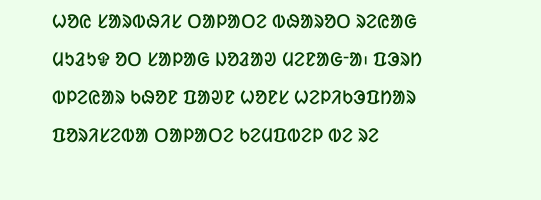ᱦᱚᱭ ᱥᱟᱨᱵᱷᱤᱥ ᱛᱟᱞᱟᱛᱮ ᱵᱷᱟᱨᱚᱛ ᱨᱮᱭᱟᱜ ᱢᱩᱲᱩᱫ ᱚᱛ ᱥᱟᱞᱟᱜ ᱡᱚᱲᱟᱣ ᱢᱮᱱᱟᱜᱼᱟ᱾ ᱯᱳᱨᱴ ᱵᱞᱮᱭᱟᱨ ᱠᱷᱚᱱ ᱯᱟᱣᱱ ᱦᱚᱱᱥ ᱦᱮᱞᱤᱠᱳᱯᱴᱟᱨ ᱯᱚᱨᱤᱥᱮᱵᱟ ᱛᱟᱞᱟᱛᱮ ᱠᱮᱢᱯᱵᱮᱞ ᱵᱮ ᱨᱮ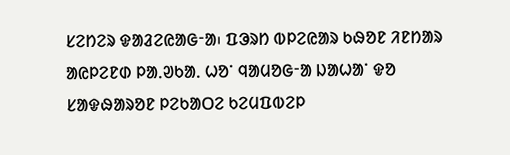ᱥᱮᱴᱮᱨ ᱫᱟᱲᱮᱭᱟᱜᱼᱟ᱾ ᱯᱳᱨᱴ ᱵᱞᱮᱭᱟᱨ ᱠᱷᱚᱱ ᱤᱱᱴᱟᱨ ᱟᱭᱞᱮᱱᱰ ᱞᱟᱹᱣᱠᱟᱹ ᱦᱚᱸ ᱧᱟᱢᱚᱜᱼᱟ ᱡᱟᱦᱟᱸ ᱫᱚ ᱥᱟᱫᱷᱟᱨᱚᱱ ᱞᱮᱠᱟᱛᱮ ᱠᱮᱢᱯᱵᱮᱞ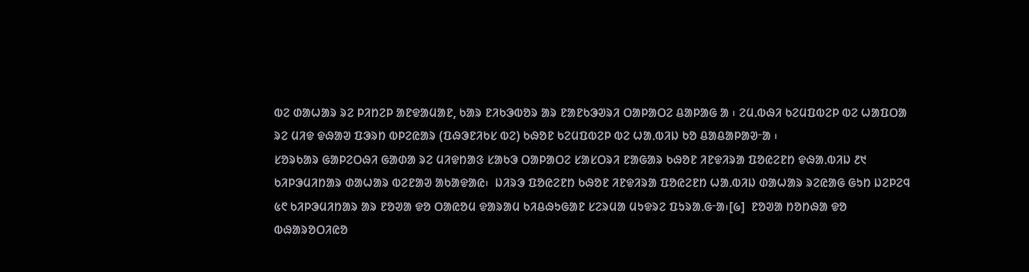ᱵᱮ ᱰᱟᱦᱟᱨ ᱨᱮ ᱞᱤᱴᱮᱞ ᱟᱱᱫᱟᱢᱟᱱ, ᱠᱟᱨ ᱱᱤᱠᱳᱵᱚᱨ ᱟᱨ ᱱᱟᱱᱠᱳᱣᱨᱤ ᱛᱟᱞᱟᱛᱮ ᱪᱟᱞᱟᱜ ᱟ ᱾ ᱮᱢ.ᱵᱷᱤ ᱠᱮᱢᱯᱵᱮᱞ ᱵᱮ ᱦᱟᱯᱛᱟ ᱨᱮ ᱢᱤᱫ ᱫᱷᱟᱣ ᱯᱳᱨᱴ ᱵᱞᱮᱭᱟᱨ (ᱯᱷᱳᱱᱤᱠᱥ ᱵᱮ) ᱠᱷᱚᱱ ᱠᱮᱢᱯᱵᱮᱞ ᱵᱮ ᱦᱟᱹᱵᱤᱡ ᱠᱚ ᱪᱟᱪᱟᱞᱟᱣᱼᱟ ᱾
ᱥᱚᱨᱠᱟᱨ ᱜᱟᱞᱮᱛᱷᱤ ᱜᱟᱰᱟ ᱨᱮ ᱢᱤᱫᱴᱟᱝ ᱥᱟᱠᱳ ᱛᱟᱞᱟᱛᱮ ᱥᱟᱥᱛᱨᱤ ᱱᱟᱜᱟᱨ ᱠᱷᱚᱱ ᱤᱱᱫᱤᱨᱟ ᱯᱚᱭᱮᱱᱴ ᱫᱷᱟᱹᱵᱤᱡ ᱒᱑ ᱠᱤᱞᱳᱢᱤᱴᱟᱨ ᱰᱟᱦᱟᱨ ᱵᱮᱱᱟᱣ ᱟᱠᱟᱫᱟᱭ᱾  ᱡᱤᱨᱳ ᱯᱚᱭᱮᱱᱴ ᱠᱷᱚᱱ ᱤᱱᱫᱤᱨᱟ ᱯᱚᱭᱮᱱᱴ ᱦᱟᱹᱵᱤᱡ ᱰᱟᱦᱟᱨ ᱨᱮᱭᱟᱜ ᱜᱩᱴ ᱡᱮᱞᱮᱧ ᱕᱖ ᱠᱤᱞᱳᱢᱤᱴᱟᱨ ᱟᱨ ᱱᱚᱣᱟ ᱫᱚ ᱛᱟᱭᱚᱢ ᱫᱟᱨᱟᱢ ᱠᱤᱪᱷᱩᱜᱟᱱ ᱥᱮᱨᱢᱟ ᱢᱩᱫᱨᱮ ᱯᱩᱨᱟᱹᱜᱼᱟ᱾[᱙]  ᱱᱚᱣᱟ ᱴᱚᱴᱷᱟ ᱫᱚ ᱵᱷᱟᱨᱚᱛᱤᱭᱚ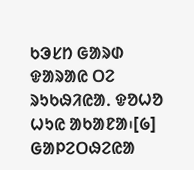ᱠᱳᱥᱴ ᱜᱟᱨᱰ ᱫᱟᱨᱟᱭ ᱛᱮ ᱨᱩᱠᱷᱤᱭᱟᱹ ᱫᱚᱦᱚ ᱦᱩᱭ ᱟᱠᱟᱱᱟ᱾[᱙]
ᱜᱟᱞᱮᱛᱷᱮᱭᱟ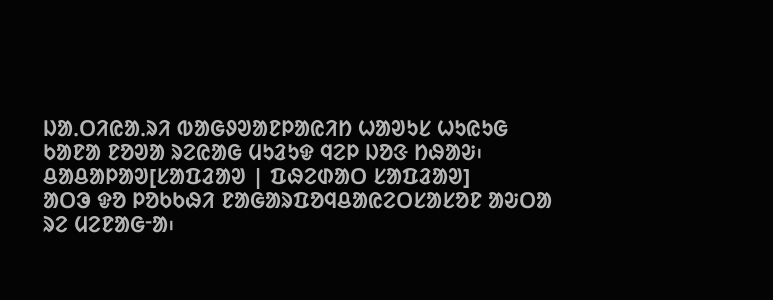ᱡᱟᱹᱛᱤᱭᱟᱹᱨᱤ ᱵᱟᱜᱽᱣᱟᱱᱞᱟᱭᱤᱴ ᱦᱟᱣᱩᱥ ᱦᱩᱭᱩᱜ ᱠᱟᱱᱟ ᱱᱚᱣᱟ ᱨᱮᱭᱟᱜ ᱢᱩᱲᱩᱫ ᱧᱮᱞ ᱡᱚᱝ ᱴᱷᱟᱶ᱾
ᱪᱟᱪᱟᱞᱟᱣ[ᱥᱟᱯᱲᱟᱣ | ᱯᱷᱮᱰᱟᱛ ᱥᱟᱯᱲᱟᱣ]
ᱟᱛᱳ ᱫᱚ ᱞᱚᱠᱠᱷᱤ ᱱᱟᱜᱟᱨᱯᱚᱧᱪᱟᱭᱮᱛᱥᱟᱥᱚᱱ ᱟᱶᱛᱟ ᱨᱮ ᱢᱮᱱᱟᱜᱼᱟ᱾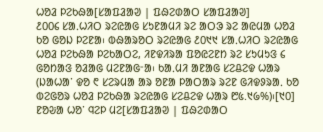ᱦᱚᱲ ᱞᱮᱠᱷᱟ[ᱥᱟᱯᱲᱟᱣ | ᱯᱷᱮᱰᱟᱛ ᱥᱟᱯᱲᱟᱣ]
᱒᱐᱐᱔ ᱥᱟᱹᱦᱤᱛ ᱨᱮᱭᱟᱜ ᱥᱩᱱᱟᱢᱤ ᱨᱮ ᱟᱛᱳ ᱨᱮ ᱟᱭᱢᱟ ᱦᱚᱲ ᱠᱚ ᱜᱚᱡ ᱞᱮᱱᱟ᱾ ᱵᱷᱟᱨᱚᱛ ᱨᱮᱭᱟᱜ ᱒᱐᱑᱑ ᱥᱟᱹᱦᱤᱛ ᱨᱮᱭᱟᱜ ᱦᱚᱲ ᱞᱮᱠᱷᱟ ᱞᱮᱠᱟᱛᱮ, ᱤᱱᱫᱤᱨᱟ ᱯᱚᱭᱮᱱᱴ ᱨᱮ ᱥᱩᱢᱩᱝ ᱔ ᱜᱚᱴᱟᱝ ᱚᱲᱟᱜ ᱢᱮᱱᱟᱜᱼᱟ᱾ ᱠᱟᱹᱢᱤ ᱟᱱᱟᱜ ᱥᱮᱪᱮᱫ ᱦᱟᱨ (ᱡᱟᱦᱟᱸ ᱫᱚ ᱖ ᱥᱮᱨᱢᱟ ᱟᱨ ᱚᱱᱟ ᱞᱟᱛᱟᱨ ᱨᱮᱱ ᱜᱤᱫᱽᱨᱟᱹ ᱠᱚ ᱵᱮᱜᱚᱨ ᱦᱚᱲ ᱞᱮᱠᱷᱟ ᱨᱮᱭᱟᱜ ᱥᱮᱪᱮᱫ ᱦᱟᱨ ᱘᱕.᱑᱙%)᱾[᱑᱐]
ᱱᱚᱶᱟ ᱦᱚᱸ ᱧᱮᱞ ᱢᱮ[ᱥᱟᱯᱲᱟᱣ | ᱯᱷᱮᱰᱟᱛ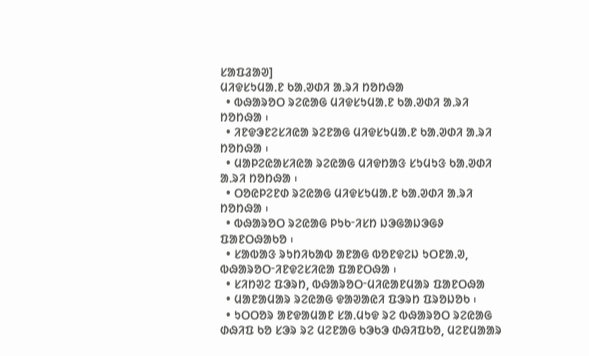ᱥᱟᱯᱲᱟᱣ]
ᱢᱤᱫᱥᱩᱢᱟᱹᱱ ᱠᱟᱹᱣᱰᱤ ᱟᱹᱨᱤ ᱴᱚᱴᱷᱟ
  • ᱵᱷᱟᱨᱚᱛ ᱨᱮᱭᱟᱜ ᱢᱤᱫᱥᱩᱢᱟᱹᱱ ᱠᱟᱹᱣᱰᱤ ᱟᱹᱨᱤ ᱴᱚᱴᱷᱟ ᱾
  • ᱤᱱᱫᱳᱱᱮᱥᱤᱭᱟ ᱨᱮᱱᱟᱜ ᱢᱤᱫᱥᱩᱢᱟᱹᱱ ᱠᱟᱹᱣᱰᱤ ᱟᱹᱨᱤ ᱴᱚᱴᱷᱟ ᱾
  • ᱢᱟᱞᱮᱭᱟᱥᱤᱭᱟ ᱨᱮᱭᱟᱜ ᱢᱤᱫᱴᱟᱝ ᱥᱩᱢᱩᱝ ᱠᱟᱹᱣᱰᱤ ᱟᱹᱨᱤ ᱴᱚᱴᱷᱟ ᱾
  • ᱛᱚᱭᱞᱮᱱᱰ ᱨᱮᱭᱟᱜ ᱢᱤᱫᱥᱩᱢᱟᱹᱱ ᱠᱟᱹᱣᱰᱤ ᱟᱹᱨᱤ ᱴᱚᱴᱷᱟ ᱾
  • ᱵᱷᱟᱨᱚᱛ ᱨᱮᱭᱟᱜ ᱞᱩᱠᱼᱤᱥᱴ ᱡᱳᱜᱟᱡᱳᱜᱽ ᱯᱟᱱᱛᱷᱟᱠᱚ ᱾
  • ᱥᱟᱵᱟᱝ ᱨᱩᱴᱤᱠᱟᱵ ᱟᱱᱟᱜ ᱵᱚᱱᱫᱮᱡ ᱩᱛᱱᱟᱹᱣ, ᱵᱷᱟᱨᱚᱛᱼᱤᱱᱫᱮᱥᱤᱭᱟ ᱯᱟᱱᱛᱷᱟ ᱾
  • ᱥᱤᱴᱣᱮ ᱯᱳᱨᱴ, ᱵᱷᱟᱨᱚᱛᱼᱢᱤᱭᱟᱱᱢᱟᱨ ᱯᱟᱱᱛᱷᱟ
  • ᱢᱟᱱᱟᱢᱟᱨ ᱨᱮᱭᱟᱜ ᱫᱟᱣᱟᱭᱤ ᱯᱳᱨᱴ ᱯᱨᱚᱡᱚᱠ ᱾
  • ᱩᱛᱛᱚᱨ ᱟᱱᱫᱟᱢᱟᱱ ᱥᱟᱹᱢᱩᱫ ᱨᱮ ᱵᱷᱟᱨᱚᱛ ᱨᱮᱭᱟᱜ ᱰᱷᱤᱯ ᱠᱚ ᱥᱳᱨ ᱨᱮ ᱢᱮᱱᱟᱜ ᱠᱳᱠᱳ ᱰᱷᱤᱯᱠᱚ, ᱢᱮᱱᱢᱟᱟᱨ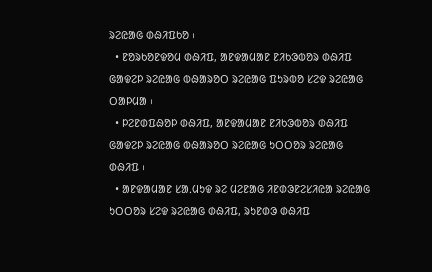ᱨᱮᱭᱟᱜ ᱰᱷᱤᱯᱠᱚ ᱾
  • ᱱᱚᱨᱠᱚᱱᱫᱚᱢ ᱰᱷᱤᱯ, ᱟᱱᱫᱟᱢᱟᱱ ᱱᱤᱠᱳᱵᱚᱨ ᱰᱷᱤᱯ ᱜᱟᱫᱮᱞ ᱨᱮᱭᱟᱜ ᱵᱷᱟᱨᱚᱛ ᱨᱮᱭᱟᱜ ᱯᱩᱨᱵᱚ ᱥᱮᱫ ᱨᱮᱭᱟᱜ ᱛᱟᱞᱢᱟ ᱾
  • ᱞᱮᱱᱰᱯᱷᱚᱞ ᱰᱷᱤᱯ, ᱟᱱᱫᱟᱢᱟᱱ ᱱᱤᱠᱳᱵᱚᱨ ᱰᱷᱤᱯ ᱜᱟᱫᱮᱞ ᱨᱮᱭᱟᱜ ᱵᱷᱟᱨᱚᱛ ᱨᱮᱭᱟᱜ ᱩᱛᱛᱚᱨ ᱨᱮᱭᱟᱜ ᱰᱷᱤᱯ ᱾
  • ᱟᱱᱫᱟᱢᱟᱱ ᱥᱟᱹᱢᱩᱫ ᱨᱮ ᱢᱮᱱᱟᱜ ᱤᱱᱰᱳᱱᱮᱥᱤᱭᱟ ᱨᱮᱭᱟᱜ ᱩᱛᱛᱚᱨ ᱥᱮᱫ ᱨᱮᱭᱟᱜ ᱰᱷᱤᱯ, ᱨᱩᱱᱰᱳ ᱰᱷᱤᱯ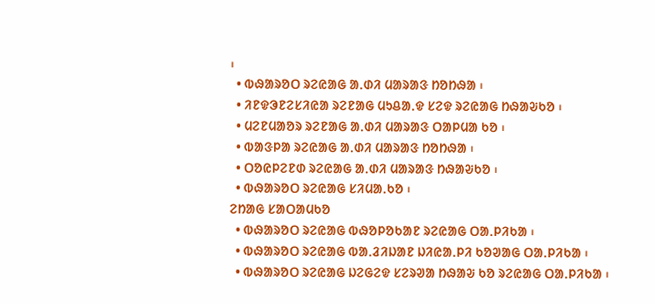᱾
  • ᱵᱷᱟᱨᱚᱛ ᱨᱮᱭᱟᱜ ᱟᱹᱰᱤ ᱢᱟᱨᱟᱝ ᱴᱚᱴᱷᱟ ᱾
  • ᱤᱱᱫᱳᱱᱮᱥᱤᱭᱟ ᱨᱮᱱᱟᱜ ᱢᱩᱪᱟᱹᱫ ᱥᱮᱫ ᱨᱮᱭᱟᱜ ᱴᱷᱟᱶᱠᱚ ᱾
  • ᱢᱮᱱᱢᱟᱚᱨ ᱨᱮᱱᱟᱜ ᱟᱹᱰᱤ ᱢᱟᱨᱟᱝ ᱛᱟᱞᱢᱟ ᱠᱚ ᱾
  • ᱵᱟᱝᱞᱟ ᱨᱮᱭᱟᱜ ᱟᱹᱰᱤ ᱢᱟᱨᱟᱝ ᱴᱚᱴᱷᱟ ᱾
  • ᱛᱚᱭᱞᱮᱱᱰ ᱨᱮᱭᱟᱜ ᱟᱹᱰᱤ ᱢᱟᱨᱟᱝ ᱴᱷᱟᱶᱠᱚ ᱾
  • ᱵᱷᱟᱨᱚᱛ ᱨᱮᱭᱟᱜ ᱥᱤᱢᱟᱹᱠᱚ ᱾
ᱮᱴᱟᱜ ᱥᱟᱛᱟᱢᱠᱚ
  • ᱵᱷᱟᱨᱚᱛ ᱨᱮᱭᱟᱜ ᱵᱷᱚᱞᱚᱠᱟᱱ ᱨᱮᱭᱟᱜ ᱛᱟᱹᱞᱤᱠᱟ ᱾
  • ᱵᱷᱟᱨᱚᱛ ᱨᱮᱭᱟᱜ ᱵᱟᱹᱲᱤᱡᱟᱱ ᱡᱤᱭᱟᱹᱞᱤ ᱠᱚᱣᱟᱜ ᱛᱟᱹᱞᱤᱠᱟ ᱾
  • ᱵᱷᱟᱨᱚᱛ ᱨᱮᱭᱟᱜ ᱡᱮᱜᱮᱫ ᱥᱮᱨᱣᱟ ᱴᱷᱟᱶ ᱠᱚ ᱨᱮᱭᱟᱜ ᱛᱟᱹᱞᱤᱠᱟ ᱾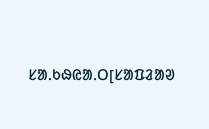ᱥᱟᱹᱠᱷᱭᱟᱹᱛ[ᱥᱟᱯᱲᱟᱣ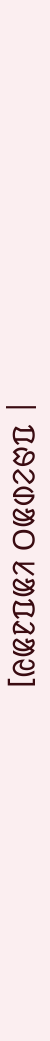| ᱯᱷᱮᱰᱟᱛ ᱥᱟᱯᱲᱟᱣ]